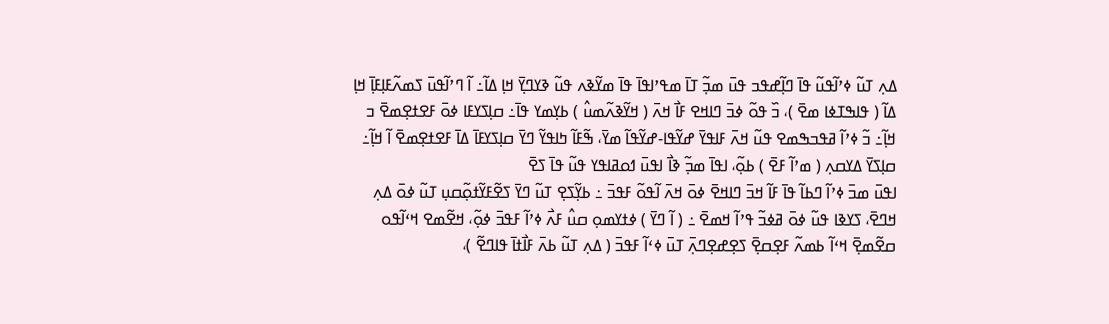ߡߍ߲ ߠߎ߬ ߦߴߊ߬ߟߎ߬ ߟߊ߫ ߣߊ߲߬ߝߟߏ ߟߎ߫ ߘߏ߲߬ ߠߊ߫ ߘߟߴߊߟߊ߫ ߟߊ߫ ߘߌ߬ߢߍ ߟߎ߬ ߢߌߣߌ߲߫ ߞߊ߲ ߡߊ߬߸ ߊ߬ ߣߴߊ߬ߟߎ߫ ߖߘߍ߬ߓߊ߲ߓߊ߲߫ ߞߊ߲ ߡߊ߬ ( ߟߊߒߠߦߊ ߘߐ߫ )، ߏ߰ ߟߋ߬ ߦߏ߫ ߣߊߞߐ ߓߊ߯ ߞߍ߫ ( ߞߌ߬ߢߍ߬ߘߎ߮ ) ߕߌ߲ߘߌ ߟߊ߫߸ ߛߊ߲ߖߌߓߊ ߦߋ߫ ߓߐߙߐ߲ߘߐ߫ ߏ ߞߊ߲߬߸ ߏ߬ ߦߴߊ߬ ߥߟߏߒߘߐ ߟߎ߬ ߞߍ߫ ߓߊߟߌ߫ ߝߌ߬ߟߊ-ߝߌ߬ߟߊ߬ ߘߌ߫، ߒ߬ߓߊ߬ ߤߊߟߌ߬ ߣߌ߫ ߛߊ߲ߖߌߓߊ߫ ߡߊ߫ ߓߐߙߐ߲ߘߐ߫ ߊ߬ ߞߊ߲߬߸ ߛߊ߲ߖߌ߫ ߡߌߛߍ߲ ( ߘߴߊ߬ ߓߐ߫ ) ߕߋ߲߬، ߊߟߊ߫ ߘߏ߲߬ ߢߊ߯ ߊߟߎ߫ ߗߋߥߊߟߌ ߟߎ߬ ߟߊ߫ ߖߐ߫
ߊߟߎ߫ ߘߏ߫ ߦߴߊ߬ ߣߕߊ߬ ߟߊ߫ ߓߊ߬ ߞߏ߫ ߣߊߞߐ߫ ߦߋ߫ ߞߍ߫ ߊ߬ߟߋ߬ ߓߟߏ߫ ߸ ߕߌ߲߬ߖߐ߲ ߠߎ߬ ߣߌ߫ ߖߐ߬ߓߌ߬ߙߋ߲߬ߛߎ߲ ߠߎ߬ ߦߋ߫ ߡߍ߲ ߞߣߐ߫، ߖߌߢߊ ߟߎ߬ ߦߋ߫ ߥߦߏ߬ ߟߴߊ߬ ߞߘߐ߫ ߸ ( ߊ߬ ߣߌ߫ ) ߦߙߌߘߋ߲ ߛߎ߮ ߓߍ߯ ߦߴߊ߬ ߓߟߏ߫ ߦߋ߲߬، ߞߐ߬ߘߐ ߞߵߊ߬ߟߋ ߛߐ߬ߘߐ߲߫ ߞߵߊ߬ ߕߘߍ߬ ߓߐ߲ߛߐ߲߫ ߖߐ߲ߝߐ߲ߣߍ߲߫ ߠߎ߫ ߦߵߊ߬ ߓߟߏ߫ ( ߡߍ߲ ߠߎ߬ ߕߍ߫ ߓߊ߯ߙߊ߫ ߟߊߣߐ߬ )،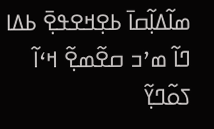ߘߊ߬ߡߊ߲߬ߛߊ߫ ߕߐ߲ߞߐߟߐ߲߫ ߕߡߊ ߣߊ߬ ߘߴߏ ߛߐ߬ߘߐ߲߬ ߞߵߊ߬ ߖߋ߬ߣߌ߲߬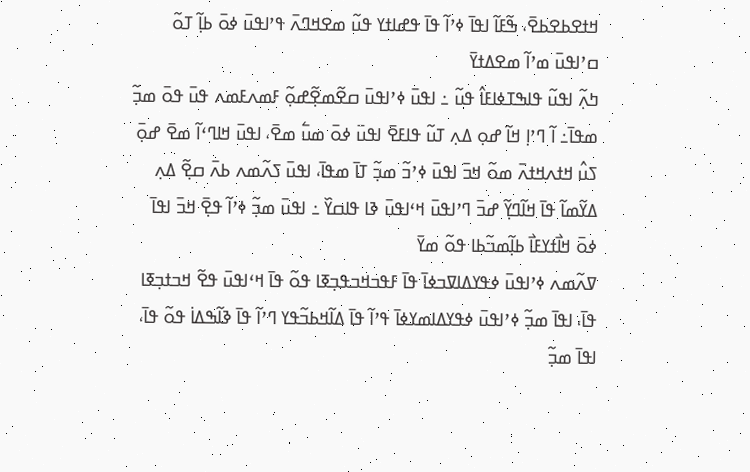ߞߙߐߕߐߕߐ߫، ߒ߬ߓߊ߬ ߊߟߊ߫ ߦߴߊ߬ ߟߊ߫ ߟߝߊߙߌ ߟߎ߬ ߘߐߞߣߍ߫ ߟߴߊߟߎ߫ ߦߋ߫ ߕߊ߲߬ ߠߋ߬ ߛߴߊߟߎ߫ ߘߴߊ߬ ߘߐߡߙߌ߫
ߤߍ߲߬ ߊߟߎ߬ ߟߊߒߠߦߊߓߊ߮ ߟߎ߬ ߸ ߊߟߎ߫ ߦߴߊߟߎ߫ ߛߐ߬ߘߐ߲߬ߝߋ߲߬ ߓߘߍߓߘߍ ߟߎ߫ ߟߋ߫ ߘߏ߲߬ ߘߟߊ߫߸ ߊ߬ ߣߴߊ߲ ߞߊ߬ ߝߋ߲ ߡߍ߲ ߠߎ߬ ߟߊߓߐ߫ ߊߟߎ߫ ߦߋ߫ ߘߎ߱ ߘߐ߫، ߊߟߎ߫ ߞߊߣߵߊ߬ ߘߐ߫ ߝߋ߲߫ ߖߎ߮ ߞߙߍߞߙߍ߫ ߘߋ߬ ߞߏ߫ ߊߟߎ߫ ߦߴߏ߬ ߘߏ߲߬ ߠߊ߫ ߘߟߊ߫، ߊߟߎ߫ ߖߍ߬ߘߍ ߕߍ߫ ߛߐ߲߬ ߡߍ߲ ߡߌ߬ߘߊ߬ ߟߊ߫ ߞߊ߬ߣߌ߲߬ ߝߏ߫ ߣߴߊߟߎ߫ ߞߵߊߟߎ߫ ߢߊ ߟߊߛߌ߰ ߸ ߊߟߎ߫ ߘߏ߲߬ ߦߴߊ߬ ߟߐ߲߫ ߞߏ߫ ߊߟߊ߫ ߦߋ߫ ߞߊ߯ߙߌߓߊ߯ ߕߊ߲߬ߘߏ߬ߕߊ ߟߋ߬ ߘߌ߫
ߜߍ߬ߘߍ ߦߴߊߟߎ߫ ߦߟߌߡߊߜߏߦߊ߫ ߟߊ߫ ߓߟߏߞߏߟߏ߲ߧߊ ߟߋ߬ ߟߊ߫ ߞߵߊߟߎ߫ ߟߐ߬ ߞߏߙߏ߲ߧߊ ߟߊ߫، ߊߟߊ߫ ߘߏ߲߬ ߦߴߊߟߎ߫ ߦߟߌߡߊߘߌߦߊ߫ ߟߴߊ߬ ߟߊ߫ ߡߊ߬ߞߕߏ߬ߟߌ ߣߴߊ߬ ߟߊ߫ ߢߊ߬ߒߡߊ߭ ߟߋ߬ ߟߊ߫، ߊߟߊ߫ ߘߏ߲߬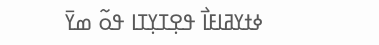ߦߙߌߥߊߓߊ߯ ߟߐ߲ߠߌ߲ߠߊ ߟߋ߬ ߘߌ߫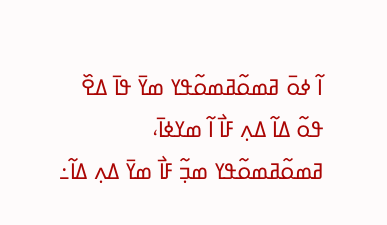ߊ߬ ߦߋ߫ ߥߘߋ߬ߥߘߋ߬ߟߌ ߘߌ߫ ߟߊ߫ ߡߐ߰ ߟߋ߬ ߡߊ߬ ߡߍ߲ ߓߊ߯ ߊ߬ ߘߌߦߊ߫، ߥߘߋ߬ߥߘߋ߬ߟߌ ߘߏ߲߬ ߓߊ߯ ߘߌ߫ ߡߍ߲ ߡߊ߬߸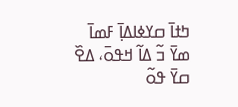ߤߙߊ߫ ߛߌߦߊߡߊ߲߫ ߓߘߊ߫ ߘߌ߫ ߏ߬ ߡߊ߬ ߞߟߋ߫، ߡߐ߰ ߛߌ߫ ߟߋ߬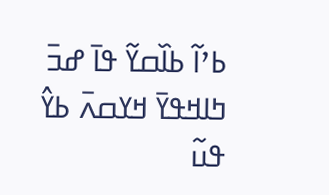ߕߴߊ߬ ߕߊ߰ߛߌ߬ ߟߊ߫ ߝߏ߫ ߤߊߞߟߌ߫ ߞߌߛߍ߫ ߕߌ߮ ߟߎ߬